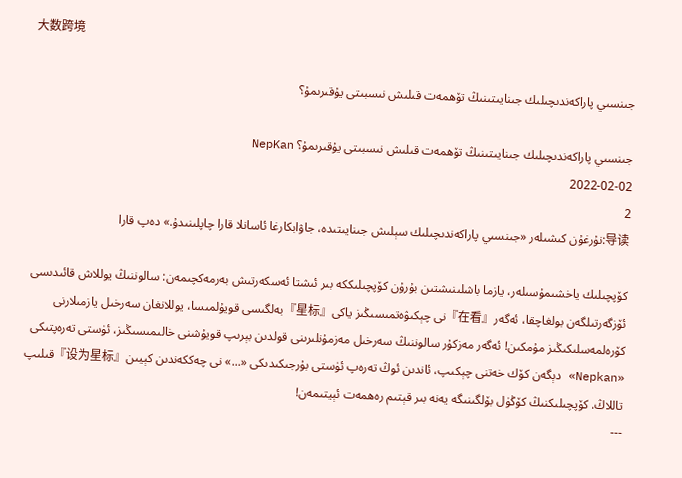大数跨境

جىنسىي پاراكەندىچىلىك جىنايىتىنىڭ تۆھمەت قىلىش نىسبىتى يۇقىرىمۇ؟

جىنسىي پاراكەندىچىلىك جىنايىتىنىڭ تۆھمەت قىلىش نىسبىتى يۇقىرىمۇ؟ NepKan
2022-02-02
2
导读:نۇرغۇن كىشىلەر «جىنسىي پاراكەندىچىلىك سېلىش جىنايىتىدە، جاۋابكارغا ئاسانلا قارا چاپلىنىدۇ.» دەپ قارا

كۆپچىلىك ياخشىمۇسىلەر، يازما باشلىنىشتىن بۇرۇن كۆپچىلىككە بىر ئىشتا ئەسكەرتىش بەرمەكچىمەن: سالوننىڭ يوللاش قائىدىسى ئۆزگەرتىلگەن بولغاچقا، ئەگەر『在看』نى چېكىۋەتمىسىڭىز ياكى『星标』بەلگىسى قويۇلمىسا، يوللانغان سەرخىل يازمىلارنى كۆرەلمەسلىكىڭىز مۇمكىن! ئەگەر مەزكۇر سالوننىڭ سەرخىل مەزمۇنلىرىنى قولدىن بېرىپ قويۇشنى خالىمىسىڭىز، ئۈستى تەرەپتىكى «Nepkan» دېگەن كۆك خەتنى چېكىپ، ئاندىن ئوڭ تەرەپ ئۈستى بۇرجىكىدىكى «...» نى چەككەندىن كېيىن『设为星标』قىلىپ تاللاڭ. كۆپچىلىكنىڭ كۆڭۈل بۆلگىنىگە يەنە بىر قېتىم رەھمەت ئېيتىمەن!
---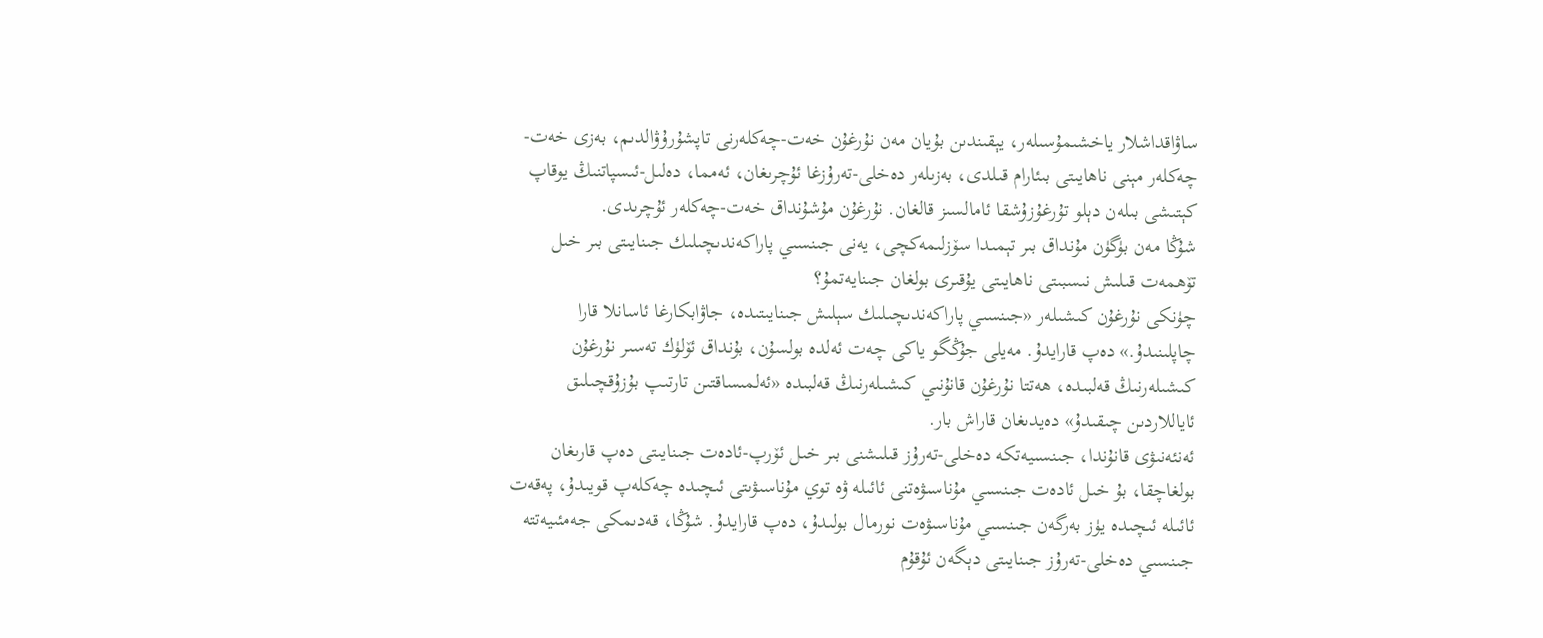ساۋاقداشلار ياخشىمۇسىلەر، يېقىندىن بۇيان مەن نۇرغۇن خەت-چەكلەرنى تاپشۇرۇۋالدىم، بەزى خەت-چەكلەر مېنى ناھايىتى بىئارام قىلدى، بەزىلەر دەخلى-تەرۇزغا ئۇچرىغان، ئەمما، دەلىل-ئىسپاتنىڭ يوقاپ كېتىشى بىلەن دېلو تۇرغۇزۇشقا ئامالسىز قالغان. نۇرغۇن مۇشۇنداق خەت-چەكلەر ئۇچرىدى.
شۇڭا مەن بۈگۈن مۇنداق بىر تېمىدا سۆزلىمەكچى، يەنى جىنسىي پاراكەندىچىلىك جىنايىتى بىر خىل تۆھمەت قىلىش نىسبىتى ناھايىتى يۇقىرى بولغان جىنايەتمۇ؟
چۈنكى نۇرغۇن كىشىلەر «جىنسىي پاراكەندىچىلىك سېلىش جىنايىتىدە، جاۋابكارغا ئاسانلا قارا چاپلىنىدۇ.» دەپ قارايدۇ. مەيلى جۇڭگو ياكى چەت ئەلدە بولسۇن، بۇنداق ئۆلۈك تەسىر نۇرغۇن كىشىلەرنىڭ قەلبىدە، ھەتتا نۇرغۇن قانۇنىي كىشىلەرنىڭ قەلبىدە «ئەلمىساقتىن تارتىپ بۇزۇقچىلىق ئاياللاردىن چىقىدۇ» دەيدىغان قاراش بار.
ئەنئەنىۋى قانۇندا، جىنسىيەتكە دەخلى-تەرۇز قىلىشنى بىر خىل ئۆرپ-ئادەت جىنايىتى دەپ قارىغان بولغاچقا، بۇ خىل ئادەت جىنسىي مۇناسىۋەتنى ئائىلە ۋە توي مۇناسىۋىتى ئىچىدە چەكلەپ قويىدۇ، پەقەت ئائىلە ئىچىدە يۈز بەرگەن جىنسىي مۇناسىۋەت نورمال بولىدۇ، دەپ قارايدۇ. شۇڭا، قەدىمكى جەمئىيەتتە جىنسىي دەخلى-تەرۇز جىنايىتى دېگەن ئۇقۇم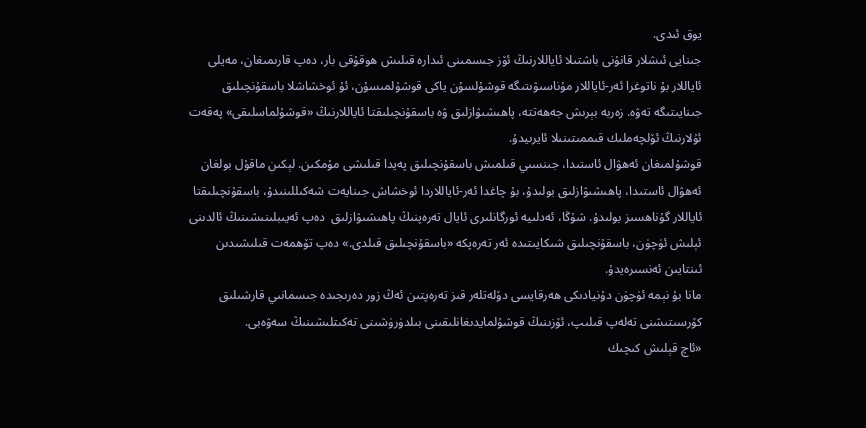يوق ئىدى.
جىنايى ئىشلار قانۇنى باشتىلا ئاياللارنىڭ ئۆز جىسمىنى ئىدارە قىلىش ھوقۇقى بار، دەپ قارىمىغان، مەيلى ئاياللار بۇ ناتوغرا ئەر-ئاياللار مۇناسىۋىتىگە قوشۇلسۇن ياكى قوشۇلمىسۇن، ئۇ ئوخشاشلا باسقۇنچىلىق جىنايىتىگە تەۋە. زەربە بېرىش جەھەتتە، پاھىشىۋازلىق ۋە باسقۇنچىلىقتا ئاياللارنىڭ «قوشۇلماسلىقى» پەقەت ئۇلارنىڭ ئۆلچەملىك قىممىتىنىلا ئايرىيدۇ.
قوشۇلمىغان ئەھۋال ئاستىدا، جىنسىي قىلمىش باسقۇنچىلىق پەيدا قىلىشى مۇمكىن. لېكىن ماقۇل بولغان ئەھۋال ئاستىدا، پاھىشىۋازلىق بولىدۇ، بۇ چاغدا ئەر-ئاياللاردا ئوخشاش جىنايەت شەكىللىنىدۇ، باسقۇنچىلىقتا ئاياللار گۇناھسىز بولىدۇ. شۇڭا، ئەدلىيە ئورگانلىرى ئايال تەرەپنىڭ پاھىشىۋازلىق  دەپ ئەيىبلىنىشىنىڭ ئالدىنى ئېلىش ئۈچۈن، باسقۇنچىلىق شىكايىتىدە ئەر تەرەپكە «باسقۇنچىلىق قىلدى.» دەپ تۆھمەت قىلىشىدىن ئىنتايىن ئەنسىرەيدۇ.
مانا بۇ نېمە ئۈچۈن دۇنيادىكى ھەرقايسى دۆلەتلەر قىز تەرەپتىن ئەڭ زور دەرىجىدە جىسمانىي قارشىلىق كۆرسىتىشنى تەلەپ قىلىپ، ئۆزىنىڭ قوشۇلمايدىغانلىقىنى بىلدۈرۈشىنى تەكىتلىشىنىڭ سەۋەبى.
«ئاچ قېلىش كىچىك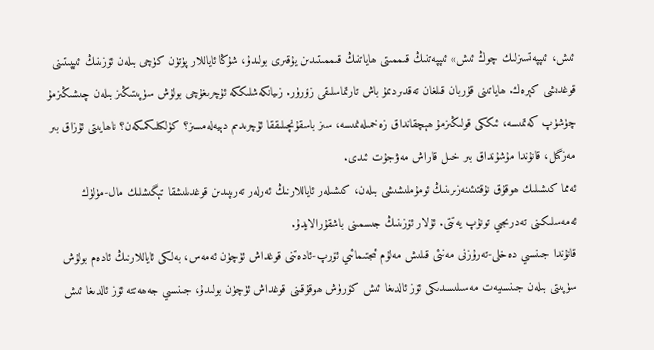ئىش، ئىپپەتسىزلىك چوڭ ئىش» ئىپپەتنىڭ قىممىتى ھاياتنىڭ قىممىتىدىن يۇقىرى بولىدۇ، شۇڭا ئاياللار پۈتۈن كۈچى بىلەن ئۆزىنىڭ ئىپپىتىنى قوغدىشى كېرەك. ھاياتىنى قۇربان قىلغان تەقدىردىمۇ باش تارتماسلىقى زۆرۈر. زىيانكەشلىككە ئۇچرىغۇچى بولۇش سۈپىتىڭىز بىلەن چىشىڭىزمۇ چۈشۈپ كەتمىسە، ئىككى قولىڭىزمۇ ھېچقانداق زەخمىلەنمىسە، سىز باسقۇنچىلىققا ئۇچرىدىم دېيەلەمسىز؟ كۈلكىلىكمىكەن؟ ناھايىتى ئۇزاق بىر مەزگىل، قانۇندا مۇشۇنداق بىر خىل قاراش مەۋجۇت ئىدى.
ئەمما كىشىلىك ھوقۇق نۇقتىئىنەزىرىنىڭ ئومۇملىشىشى بىلەن، كىشىلەر ئاياللارنىڭ ئەرلەر تەرىپىدىن قوغدىلىشقا تېگىشلىك مال-مۈلۈك ئەمەسلىكىنى تەدرىجىي تونۇپ يەتتى. ئۇلار ئۆزىنىڭ جىسمىنى باشقۇرالايدۇ.
قانۇندا جىنسىي دەخلى-تەرۇزنى مەنئى قىلىش مەلۇم ئىجتىمائىي ئۆرپ-ئادەتنى قوغداش ئۈچۈن ئەمەس، بەلكى ئاياللارنىڭ ئادەم بولۇش سۈپىتى بىلەن جىنسىيەت مەسىلىسىدىكى ئۆز ئالدىغا ئىش كۆرۈش ھوقۇقىنى قوغداش ئۈچۈن بولىدۇ، جىنسىي جەھەتتە ئۆز ئالدىغا ئىش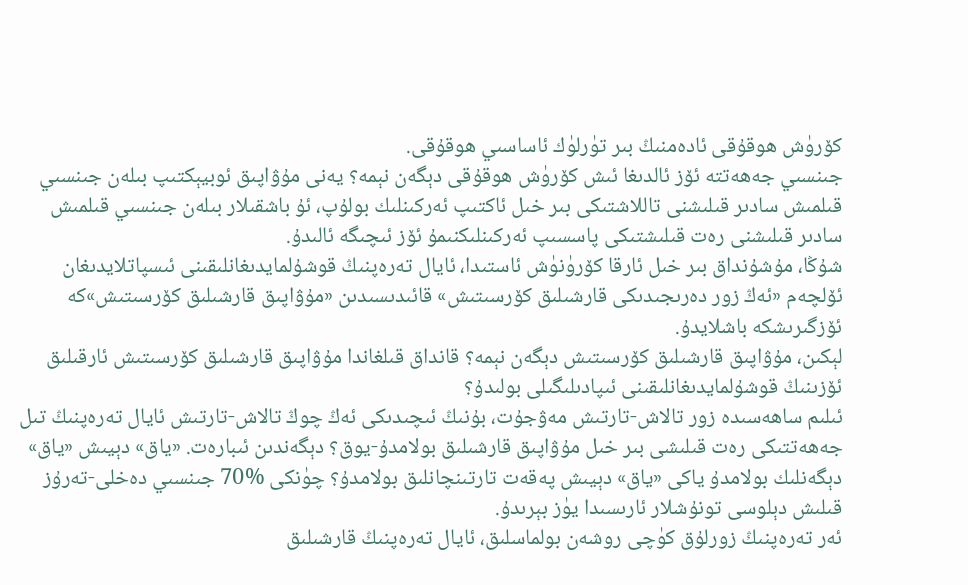كۆرۈش ھوقۇقى ئادەمنىڭ بىر تۈرلۈك ئاساسىي ھوقۇقى.
جىنسىي جەھەتتە ئۆز ئالدىغا ئىش كۆرۈش ھوقۇقى دېگەن نېمە؟ يەنى مۇۋاپىق ئوبيېكتىپ بىلەن جىنسىي قىلمىش سادىر قىلىشنى تاللاشتىكى بىر خىل ئاكتىپ ئەركىنلىك بولۇپ، ئۇ باشقىلار بىلەن جىنسىي قىلمىش سادىر قىلىشنى رەت قىلىشتىكى پاسسىپ ئەركىنلىكنىمۇ ئۆز ئىچىگە ئالىدۇ.
شۇڭا، مۇشۇنداق بىر خىل ئارقا كۆرۈنۈش ئاستىدا، ئايال تەرەپنىڭ قوشۇلمايدىغانلىقىنى ئىسپاتلايدىغان ئۆلچەم «ئەڭ زور دەرىجىدىكى قارشىلىق كۆرسىتىش» قائىدىسىدىن «مۇۋاپىق قارشىلىق كۆرسىتىش»كە ئۆزگىرىشكە باشلايدۇ.
لېكىن، مۇۋاپىق قارشىلىق كۆرسىتىش دېگەن نېمە؟ قانداق قىلغاندا مۇۋاپىق قارشىلىق كۆرسىتىش ئارقىلىق ئۆزىنىڭ قوشۇلمايدىغانلىقىنى ئىپادىلىگىلى بولىدۇ؟
ئىلىم ساھەسىدە زور تالاش-تارتىش مەۋجۇت، بۇنىڭ ئىچىدىكى ئەڭ چوڭ تالاش-تارتىش ئايال تەرەپنىڭ تىل جەھەتتىكى رەت قىلىشى بىر خىل مۇۋاپىق قارشىلىق بولامدۇ-يوق؟ دېگەندىن ئىبارەت. «ياق» دېيىش «ياق» دېگەنلىك بولامدۇ ياكى «ياق» دېيىش پەقەت تارتىنچانلىق بولامدۇ؟ چۈنكى %70 جىنسىي دەخلى-تەرۇز قىلىش دېلوسى تونۇشلار ئارىسىدا يۈز بېرىدۇ.
ئەر تەرەپنىڭ زورلۇق كۈچى روشەن بولماسلىق، ئايال تەرەپنىڭ قارشىلىق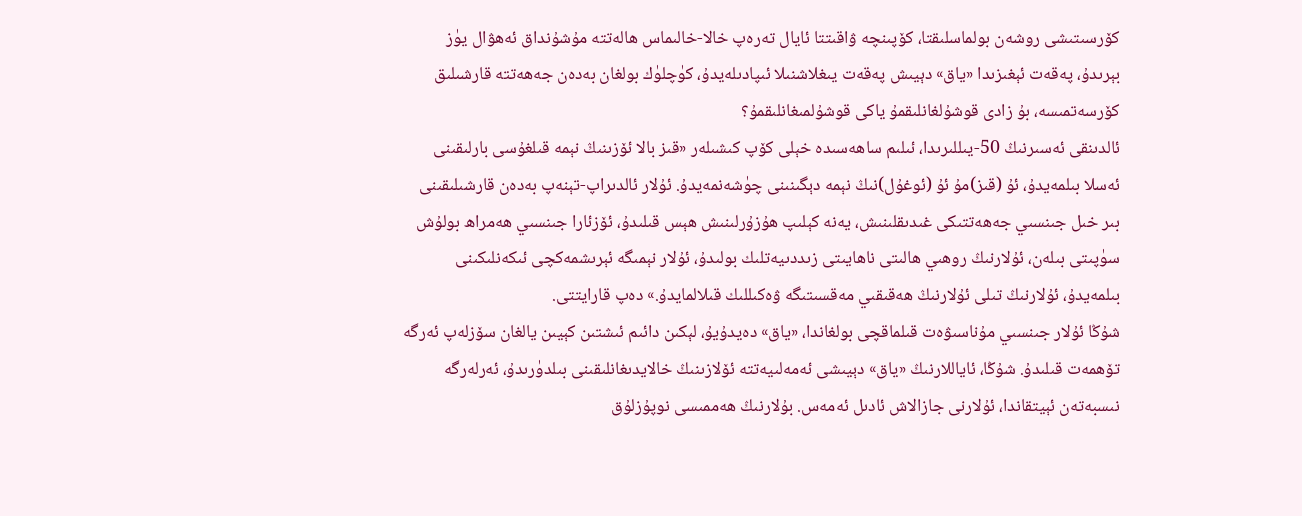كۆرسىتىشى روشەن بولماسلىقتا، كۆپىنچە ۋاقىتتا ئايال تەرەپ خالا-خالىماس ھالەتتە مۇشۇنداق ئەھۋال يۈز بېرىدۇ، پەقەت ئېغىزىدا «ياق» دېيىش پەقەت يىغلاشنىلا ئىپادىلەيدۇ، كۈچلۈك بولغان بەدەن جەھەتتە قارشىلىق كۆرسەتمىسە، بۇ زادى قوشۇلغانلىقمۇ ياكى قوشۇلمىغانلىقمۇ؟
ئالدىنقى ئەسىرنىڭ 50-يىللىرىدا، ئىلىم ساھەسىدە خېلى كۆپ كىشىلەر «قىز بالا ئۆزىنىڭ نېمە قىلغۇسى بارلىقىنى ئەسلا بىلمەيدۇ، ئۇ (قىز)مۇ ئۇ (ئوغۇل)نىڭ نېمە دېگىنىنى چۈشەنمەيدۇ. ئۇلار ئالدىراپ-تېنەپ بەدەن قارشىلىقىنى بىر خىل جىنسىي جەھەتتىكى غىدىقلىنىش، يەنە كېلىپ ھۇزۇرلىنىش ھېس قىلىدۇ، ئۆزئارا جىنسىي ھەمراھ بولۇش سۈپىتى بىلەن، ئۇلارنىڭ روھىي ھالىتى ناھايىتى زىددىيەتلىك بولىدۇ، ئۇلار نېمىگە ئېرىشمەكچى ئىكەنلىكىنى بىلمەيدۇ، ئۇلارنىڭ تىلى ئۇلارنىڭ ھەقىقىي مەقسىتىگە ۋەكىللىك قىلالمايدۇ.» دەپ قارايتتى.
شۇڭا ئۇلار جىنسىي مۇناسىۋەت قىلماقچى بولغاندا، «ياق» دەيدۇيۇ، لېكىن دائىم ئىشتىن كېيىن يالغان سۆزلەپ ئەرگە تۆھمەت قىلىدۇ. شۇڭا، ئاياللارنىڭ «ياق» دېيىشى ئەمەلىيەتتە ئۆلازىنىڭ خالايدىغانلىقىنى بىلدۈرىدۇ، ئەرلەرگە نىسبەتەن ئېيتقاندا، ئۇلارنى جازالاش ئادىل ئەمەس. بۇلارنىڭ ھەممىسى نوپۇزلۇق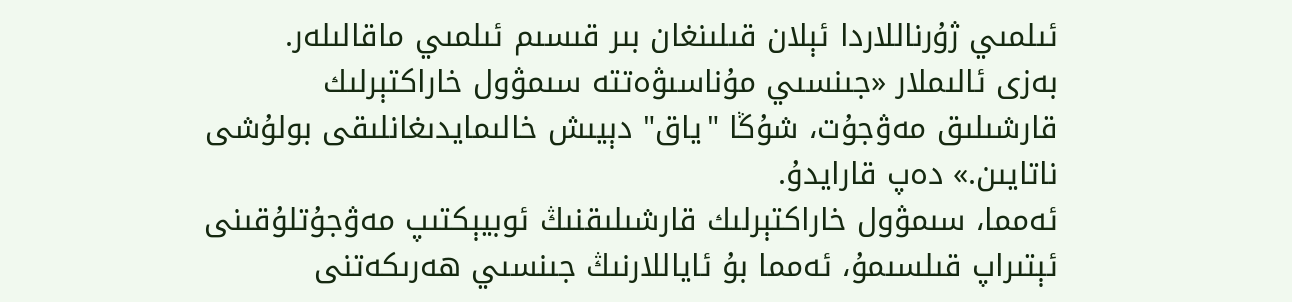ئىلمىي ژۇرناللاردا ئېلان قىلىنغان بىر قىسىم ئىلمىي ماقالىلەر.
بەزى ئالىملار «جىنسىي مۇناسىۋەتتە سىمۋول خاراكتېرلىك قارشىلىق مەۋجۇت، شۇڭا "ياق" دېيىش خالىمايدىغانلىقى بولۇشى ناتايىن.» دەپ قارايدۇ.
ئەمما، سىمۋول خاراكتېرلىك قارشىلىقنىڭ ئوبيېكتىپ مەۋجۇتلۇقىنى ئېتىراپ قىلسىمۇ، ئەمما بۇ ئاياللارنىڭ جىنسىي ھەرىكەتنى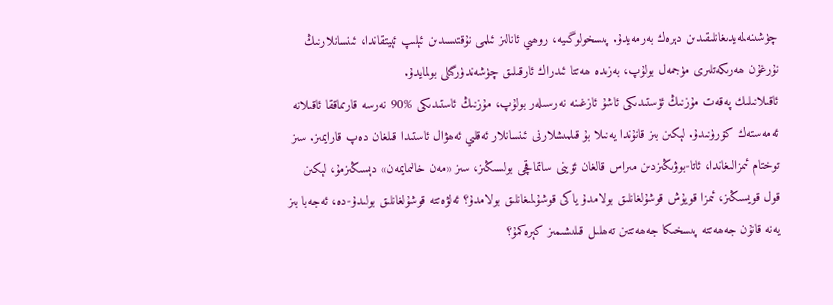چۈشىنەلمەيدىغانلىقىدىن دېرەك بەرمەيدۇ. پىسخولوگىيە، روھىي ئانالىز ئىلمى نۇقتىسىدىن ئېلىپ ئېيتقاندا، ئىنسانلارنىڭ نۇرغۇن ھەرىكەتلىرى مۈجمەل بولۇپ، بەزىدە ھەتتا ئىدراك ئارقىلىق چۈشەندۈرگىلى بولمايدۇ.
ئاقىلانىلىك پەقەت مۇزنىڭ ئۈستىدىكى ئاشۇ ئازغىنە نەرسىلەر بولۇپ، مۇزنىڭ ئاستىدىكى %90 نەرسە قارىماققا ئاقىلانە ئەمەستەك كۆرۈنىدۇ. لېكىن بىز قانۇندا يەنىلا بۇ قىلمىشلارنى ئىنسانلار ئەقلىي ئەھۋال ئاستىدا قىلغان دەپ قارايمىز. سىز توختام ئىمزالىغاندا، ئاتا-بوۋىڭىزدىن مىراس قالغان ئۆينى ساتماقچى بولسىڭىز، سىز «مەن خالىمايمەن» دېسىڭىزمۇ، لېكىن قول قويسىڭىز، ئىمزا قويۇش قوشۇلغانلىق بولامدۇ ياكى قوشۇلمىغانلىق بولامدۇ؟ ئەلۋەتتە قوشۇلغانلىق بولىدۇ-دە، ئەجەبا بىز يەنە قانۇن جەھەتتە پىسخىكا جەھەتتىن تەھلىل قىلىشىمىز كېرەكمۇ؟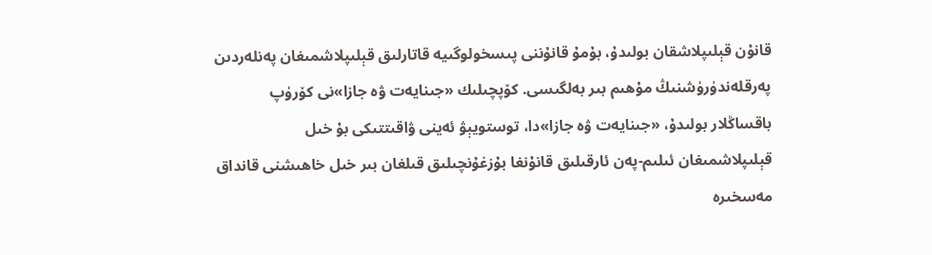قانۇن قېلىپلاشقان بولىدۇ، بۇمۇ قانۇننى پىسخولوگىيە قاتارلىق قېلىپلاشمىغان پەنلەردىن پەرقلەندۈرۈشنىڭ مۇھىم بىر بەلگىسى. كۆپچىلىك «جىنايەت ۋە جازا»نى كۆرۈپ باقساڭلار بولىدۇ، «جىنايەت ۋە جازا»دا، توستويېۋ ئەينى ۋاقىتتىكى بۇ خىل قېلىپلاشمىغان ئىلىم-پەن ئارقىلىق قانۇنغا بۇزغۇنچىلىق قىلغان بىر خىل خاھىشنى قانداق مەسخىرە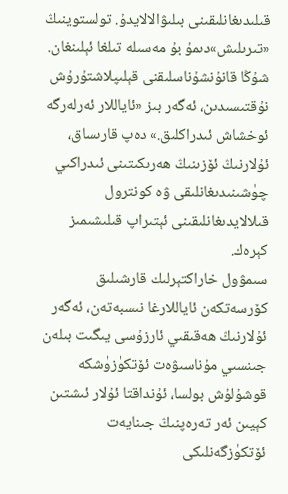قىلىدىغانلىقىنى بىلىۋالالايدۇ. تولستوينىڭ «تىرىلىش»دىمۇ بۇ مەسىلە تىلغا ئېلىنغان.
شۇڭا قانۇنشۇناسلىقنى قېلىپلاشتۇرۇش نۇقتىسىدىن، ئەگەر بىز «ئاياللار ئەرلەرگە ئوخشاش ئىدراكلىق.» دەپ قارىساق، ئۇلارنىڭ ئۆزىنىڭ ھەرىكىتىنى ئىدراكىي چۈشىنىدىغانلىقى ۋە كونترول قىلالايدىغانلىقىنى ئېتىراپ قىلىشىمىز كېرەك.
سىمۋول خاراكتېرلىك قارشىلىق كۆرسەتكەن ئاياللارغا نىسبەتەن، ئەگەر ئۇلارنىڭ ھەقىقىي ئارزۇسى يىگىت بىلەن جىنسىي مۇناسىۋەت ئۆتكۈزۈشكە قوشۇلۇش بولسا، ئۇنداقتا ئۇلار ئىشتىن كېيىن ئەر تەرەپنىڭ جىنايەت ئۆتكۈزگەنلىكى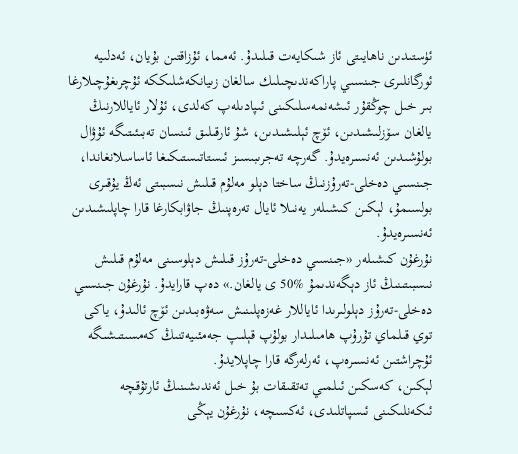ئۈستىدىن ناھايىتى ئاز شىكايەت قىلىدۇ. ئەمما، ئۇزاقتىن بۇيان، ئەدلىيە ئورگانلىرى جىنسىي پاراكەندىچىلىك سالغان زىيانكەشلىككە ئۇچرىغۇچىلارغا بىر خىل چوڭقۇر ئىشەنمەسلىكىنى ئىپادىلەپ كەلدى، ئۇلار ئاياللارنىڭ يالغان سۆزلىشىدىن، ئۆچ ئېلىشىدىن، شۇ ئارقىلىق ئىنسان تەبىئىتىگە ئۇۋال بولۇشىدىن ئەنسىرەيدۇ. گەرچە تەجرىبىسىز ئىستاتىستىكىغا ئاساسلانغاندا، جىنسىي دەخلى-تەرۇزنىڭ ساختا دېلو مەلۇم قىلىش نىسبىتى ئەڭ يۇقىرى بولسىمۇ، لېكىن كىشىلەر يەنىلا ئايال تەرەپنىڭ جاۋابكارغا قارا چاپلىشىدىن ئەنسىرەيدۇ.
نۇرغۇن كىشىلەر «جىنسىي دەخلى-تەرۇز قىلىش دېلوسىنى مەلۇم قىلىش نىسبىتىنىڭ ئاز دېگەندىمۇ %50 ى يالغان.» دەپ قارايدۇ. نۇرغۇن جىنسىي دەخلى-تەرۇز دېلولىرىدا ئاياللار غەزەپلىنىش سەۋەبىدىن ئۆچ ئالىدۇ، ياكى توي قىلماي تۇرۇپ ھامىلىدار بولۇپ قېلىپ جەمئىيەتنىڭ كەمسىتىشىگە ئۇچراشتىن ئەنسىرەپ، ئەرلەرگە قارا چاپلايدۇ.
لېكىن، كەسكىن ئىلمىي تەتقىقات بۇ خىل ئەندىشىنىڭ ئارتۇقچە ئىكەنلىكىنى ئىسپاتلىدى، ئەكسىچە، نۇرغۇن يېڭى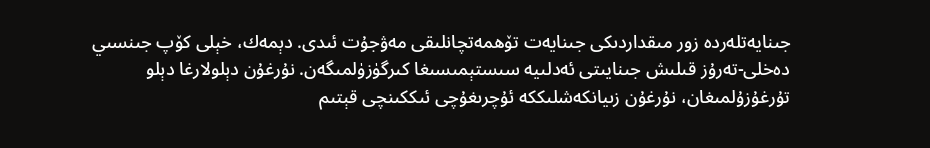جىنايەتلەردە زور مىقداردىكى جىنايەت تۆھمەتچانلىقى مەۋجۇت ئىدى. دېمەك، خېلى كۆپ جىنسىي دەخلى-تەرۇز قىلىش جىنايىتى ئەدلىيە سىستېمىسىغا كىرگۈزۈلمىگەن. نۇرغۇن دېلولارغا دېلو تۇرغۇزۇلمىغان، نۇرغۇن زىيانكەشلىككە ئۇچرىغۇچى ئىككىنچى قېتىم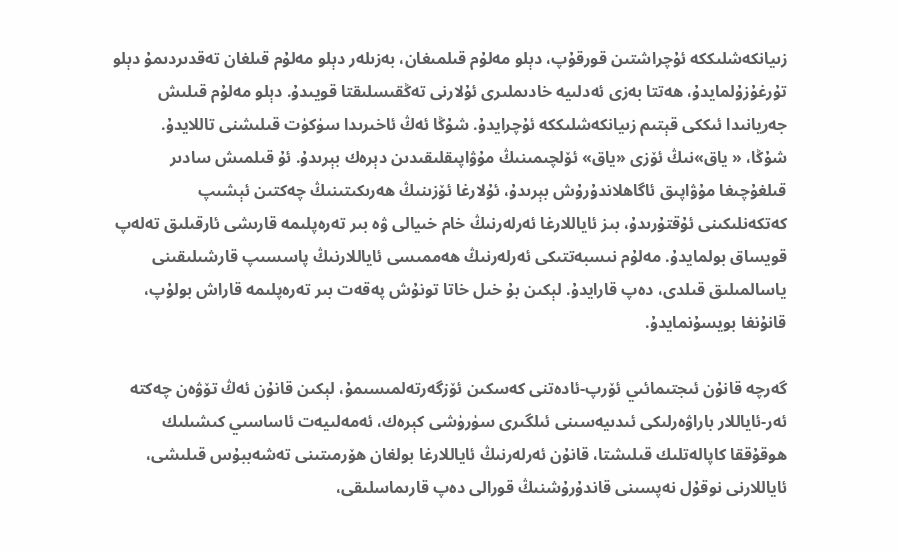زىيانكەشلىككە ئۇچراشتىن قورقۇپ، دېلو مەلۇم قىلمىغان، بەزىلەر دېلو مەلۇم قىلغان تەقدىردىمۇ دېلو تۇرغۇزۇلمايدۇ، ھەتتا بەزى ئەدلىيە خادىملىرى ئۇلارنى تەڭقىسلىقتا قويىدۇ. دېلو مەلۇم قىلىش جەريانىدا ئىككى قېتىم زىيانكەشلىككە ئۇچرايدۇ. شۇڭا ئەڭ ئاخىرىدا سۈكۈت قىلىشنى تاللايدۇ.
شۇڭا، « ياق»نىڭ ئۆزى «ياق» ئۆلچىمىنىڭ مۇۋاپىقلىقىدىن دېرەك بېرىدۇ. ئۇ قىلمىش سادىر قىلغۇچىغا مۇۋاپىق ئاگاھلاندۇرۇش بېرىدۇ، ئۇلارغا ئۆزىنىڭ ھەرىكىتىنىڭ چەكتىن ئېشىپ كەتكەنلىكىنى ئۇقتۇرىدۇ، بىز ئاياللارغا ئەرلەرنىڭ خام خىيالى ۋە بىر تەرەپلىمە قارىشى ئارقىلىق تەلەپ قويساق بولمايدۇ. مەلۇم نىسبەتتىكى ئەرلەرنىڭ ھەممىسى ئاياللارنىڭ پاسسىپ قارشىلىقىنى ياسالمىلىق قىلدى، دەپ قارايدۇ. لېكىن بۇ خىل خاتا تونۇش پەقەت بىر تەرەپلىمە قاراش بولۇپ، قانۇنغا بويسۇنمايدۇ.

گەرچە قانۇن ئىجتىمائىي ئۆرپ-ئادەتنى كەسكىن ئۆزگەرتەلمىسىمۇ، لېكىن قانۇن ئەڭ تۆۋەن چەكتە ئەر-ئاياللار باراۋەرلىكى ئىدىيەسىنى ئىلگىرى سۈرۈشى كېرەك، ئەمەلىيەت ئاساسىي كىشىلىك ھوقۇققا كاپالەتلىك قىلىشتا، قانۇن ئەرلەرنىڭ ئاياللارغا بولغان ھۆرمىتىنى تەشەببۇس قىلىشى، ئاياللارنى نوقۇل نەپسىنى قاندۇرۇشنىڭ قورالى دەپ قارىماسلىقى،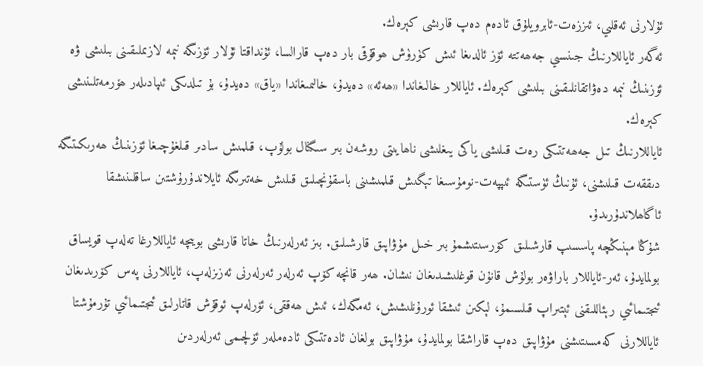ئۇلارنى ئەقلىي، ئىززەت-ئابرويلۇق ئادەم دەپ قارىشى كېرەك.
ئەگەر ئاياللارنىڭ جىنسىي جەھەتتە ئۆز ئالدىغا ئىش كۈرۈش ھوقۇقى بار دەپ قارالسا، ئۇنداقتا ئۇلار ئۆزىگە نېمە لازىملىقىنى بىلىشى ۋە ئۆزىنىڭ نېمە دەۋاتقانلىقىنى بىلىشى كېرەك. ئاياللار خالىغاندا «ھەئە» دەيدۇ، خالىمىغاندا «ياق» دەيدۇ، بۇ تىلدىكى ئىپادىلەر ھۆرمەتلىنىشى كېرەك.
ئاياللارنىڭ تىل جەھەتتىكى رەت قىلىشى ياكى يىغلىشى ناھايىتى روشەن بىر سىگنال بولۇپ، قىلمىش سادىر قىلغۇچىغا ئۆزىنىڭ ھەرىكىتىگە دىققەت قىلىشنى، ئۇنىڭ ئۈستىگە ئىپپەت-نومۇسىغا تېگىش قىلمىشىنى باسقۇنچىلىق قىلىش خەتىرىگە ئايلاندۇرۇشتىن ساقلىنىشقا ئاگاھلاندۇرىدۇ.
شۇڭا مېنىڭچە پاسسىپ قارشىلىق كۆرسىتىشمۇ بىر خىل مۇۋاپىق قارشىلىق. بىز ئەرلەرنىڭ خاتا قارىشى بويىچە ئاياللارغا تەلەپ قويساق بولمايدۇ، ئەر-ئاياللار باراۋەر بولۇش قانۇن قوغلىشىدىغان نىشان. ھەر قانچە كۆپ ئەرلەر ئەرلەرنى ئەزىزلەپ، ئاياللارنى پەس كۆرىدىغان ئىجتىمائىي رېئاللىقنى ئېتىراپ قىلسىمۇ، لېكىن ئىشقا ئورۇنلىشىش، ئەمگەك، ئىش ھەققى، ئۆرلەپ ئوقۇش قاتارلىق ئىجتىمائىي تۇرمۇشتا ئاياللارنى كەمسىتىشنى مۇۋاپىق دەپ قاراشقا بولمايدۇ، مۇۋاپىق بولغان ئادەتتىكى ئادەملەر ئۆلچىمى ئەرلەردىن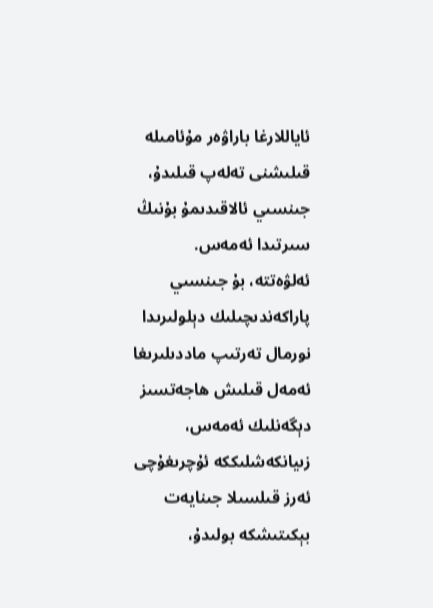ئاياللارغا باراۋەر مۇئامىلە قىلىشنى تەلەپ قىلىدۇ، جىنسىي ئالاقىدىمۇ بۇنىڭ سىرتىدا ئەمەس.
ئەلۋەتتە، بۇ جىنسىي پاراكەندىچىلىك دېلولىرىدا نورمال تەرتىپ ماددىلىرىغا ئەمەل قىلىش ھاجەتسىز دېگەنلىك ئەمەس، زىيانكەشلىككە ئۇچرىغۇچى ئەرز قىلسىلا جىنايەت بېكىتىشكە بولىدۇ،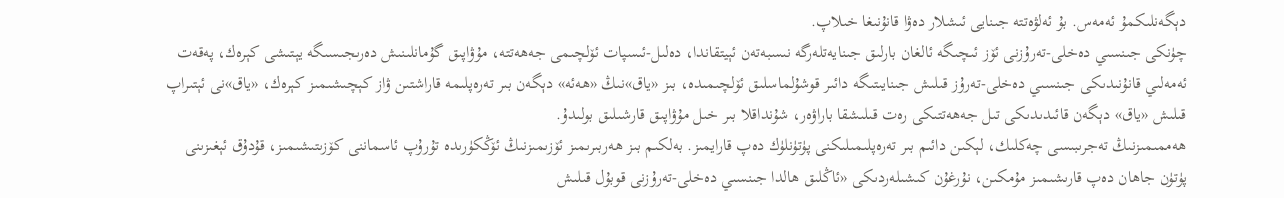دېگەنلىكمۇ ئەمەس. بۇ ئەلۋەتتە جىنايى ئىشلار دەۋا قانۇنىغا خىلاپ.
چۈنكى جىنسىي دەخلى-تەرۇزنى ئۆز ئىچىگە ئالغان بارلىق جىنايەتلەرگە نىسبەتەن ئېيتقاندا، دەلىل-ئىسپات ئۆلچىمى جەھەتتە، مۇۋاپىق گۇمانلىنىش دەرىجىسىگە يېتىشى كېرەك، پەقەت ئەمەلىي قانۇنىدىكى جىنسىي دەخلى-تەرۇز قىلىش جىنايىتىگە دائىر قوشۇلماسلىق ئۆلچىمىدە، بىز «ياق»نىڭ «ھەئە» دېگەن بىر تەرەپلىمە قاراشتىن ۋاز كېچىشىمىز كېرەك، «ياق»نى ئېتىراپ قىلىش «ياق» دېگەن قائىدىدىكى تىل جەھەتتىكى رەت قىلىشقا باراۋەر، شۇنداقلا بىر خىل مۇۋاپىق قارشىلىق بولىدۇ.
ھەممىمىزنىڭ تەجرىبىسى چەكلىك، لېكىن دائىم بىر تەرەپلىمىلىكنى پۈتۈنلۈك دەپ قارايمىز. بەلكىم بىز ھەربىرىمىز ئۆزىمىزنىڭ ئۆڭكۈرىدە تۇرۇپ ئاسماننى كۆزىتىشىمىز، قۇدۇق ئېغىزىنى پۈتۈن جاھان دەپ قارىشىمىز مۇمكىن، نۇرغۇن كىشىلەردىكى «ئاڭلىق ھالدا جىنسىي دەخلى-تەرۇزنى قوبۇل قىلىش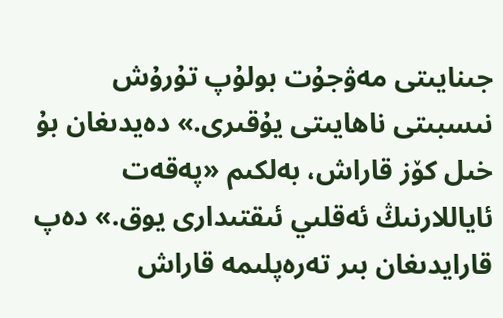جىنايىتى مەۋجۇت بولۇپ تۇرۇش نىسبىتى ناھايىتى يۇقىرى.» دەيدىغان بۇ خىل كۆز قاراش، بەلكىم «پەقەت ئاياللارنىڭ ئەقلىي ئىقتىدارى يوق.» دەپ قارايدىغان بىر تەرەپلىمە قاراش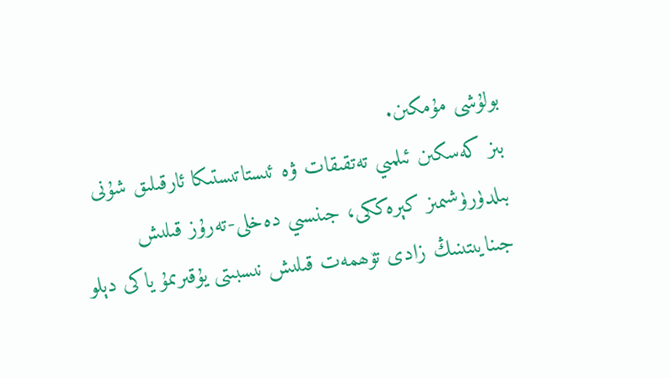بولۇشى مۇمكىن.
بىز كەسكىن ئىلمىي تەتقىقات ۋە ئىستاتىستىكا ئارقىلىق شۇنى بىلدۈرۈشىمىز كېرەككى، جىنسىي دەخلى-تەرۇز قىلىش جىنايىتىنىڭ زادى تۆھمەت قىلىش نىسبىتى يۇقىرىمۇ ياكى دېلو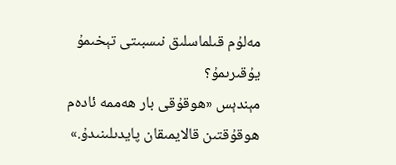مەلۇم قىلماسلىق نىسبىتى تېخىمۇ يۇقىرىمۇ؟
مېندېس «ھوقۇقى بار ھەممە ئادەم ھوقۇقتىن قالايمىقان پايدىلىنىدۇ.»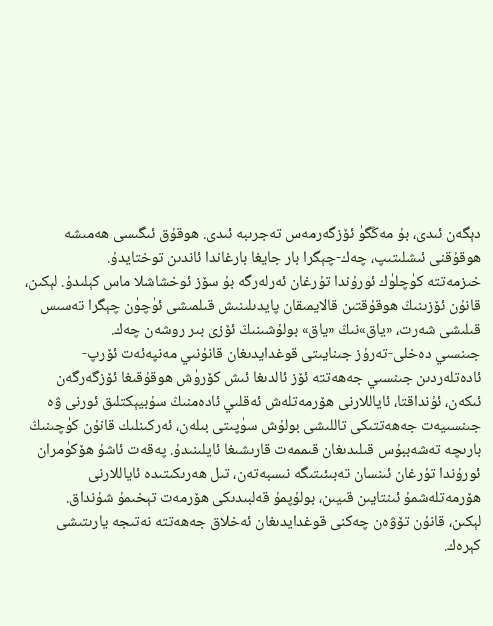دېگەن ئىدى، بۇ مەڭگۈ ئۆزگەرمەس تەجرىبە ئىدى. ھوقۇق ئىگىسى ھەمىشە ھوقۇقنى ئىشلىتىپ، چەك-چېگرا بار جايغا بارغاندا ئاندىن توختايدۇ.
خىزمەتتە كۈچلۈك ئورۇندا تۇرغان ئەرلەرگە بۇ سۆز ئوخشاشلا ماس كېلىدۇ. لېكىن، قانۇن ئۆزىنىڭ ھوقۇقتىن قالايمىقان پايدىلىنىش قىلمىشى ئۈچۈن چېگرا تەسىس قىلىشى شەرت، «ياق»نىڭ «ياق» بولۇشىنىڭ ئۆزى بىر روشەن چەك.
جىنسىي دەخلى-تەرۇز جىنايىتى قوغدايدىغان قانۇنىي مەنپەئەت ئۆرپ-ئادەتلەردىن جىنسىي جەھەتتە ئۆز ئالدىغا ئىش كۆرۈش ھوقۇقىغا ئۆزگەرگەن ئىكەن، ئۇنداقتا، ئاياللارنى ھۆرمەتلەش ئەقلىي ئادەمنىڭ سۇبيېكتلىق ئورنى ۋە جىنسىيەت جەھەتتىكى تاللىشى بولۇش سۈپىتى بىلەن، ئەركىنلىك قانۇن كۈچىنىڭ بارىچە تەشەببۇس قىلىدىغان قىممەت قارىشىغا ئايلىنىدۇ. پەقەت ئاشۇ ھۆكۈمران ئورۇندا تۇرغان ئىنسان تەبىئىتىگە نىسبەتەن، تىل ھەرىكىتىدە ئاياللارنى ھۆرمەتلەشمۇ ئىنتايىن قىيىن، بولۇپمۇ قەلبىدىكى ھۆرمەت تېخىمۇ شۇنداق.
لېكىن، قانۇن تۆۋەن چەكنى قوغدايدىغان ئەخلاق جەھەتتە نەتىجە يارىتىشى كېرەك.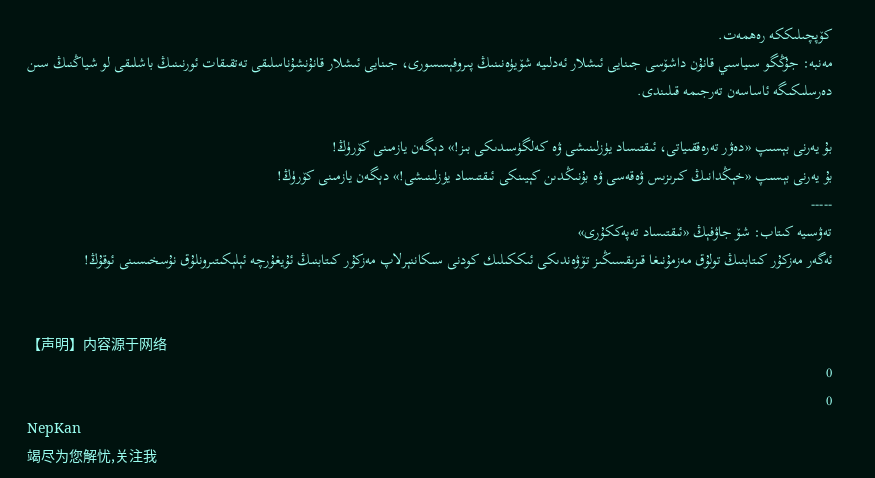كۆپچىلىككە رەھمەت.
مەنبە: جۇڭگو سىياسىي قانۇن داشۆسى جىنايى ئىشلار ئەدلىيە شۆيۈەنىنىڭ پىروفېسسورى، جىنايى ئىشلار قانۇنشۇناسلىقى تەتقىقات ئورنىنىڭ باشلىقى لو شياڭنىڭ سىن دەرسلىكىگە ئاساسەن تەرجىمە قىلىندى.

بۇ يەرنى بېسىپ «دەۋر تەرەققىياتى، ئىقتىساد يۈزلىنىشى ۋە كەلگۈسىدىكى بىز!» دېگەن يازمىنى كۆرۈڭ!
بۇ يەرنى بېسىپ «خېڭدانىڭ كىرىزىس ۋەقەسى ۋە بۇنىڭدىن كېيىنكى ئىقتىساد يۈزلىنىشى!» دېگەن يازمىنى كۆرۈڭ!
-----
تەۋسىيە كىتاب: شۆ جاۋفېڭ «ئىقتىساد تەپەككۇرى»
ئەگەر مەزكۇر كىتابنىڭ تولۇق مەزمۇنىغا قىزىقسىڭىز تۆۋەندىكى ئىككىلىك كودنى سىكاننېرلاپ مەزكۇر كىتابنىڭ ئۇيغۇرچە ئېلېكىتىرونلۇق نۇسخىسىنى ئوقۇڭ!


【声明】内容源于网络
0
0
NepKan
竭尽为您解忧,关注我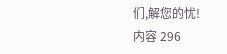们,解您的忧!
内容 296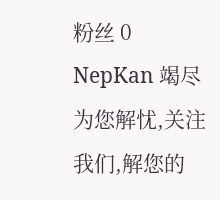粉丝 0
NepKan 竭尽为您解忧,关注我们,解您的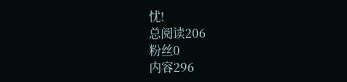忧!
总阅读206
粉丝0
内容296